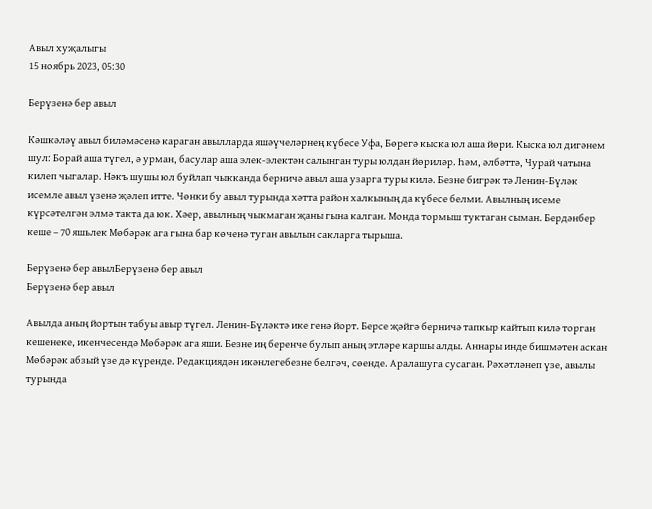Авыл хуҗалыгы
15 ноябрь 2023, 05:30

Берүзенә бер авыл

Кәшкәләү авыл биләмәсенә караган авылларда яшәүчеләрнең күбесе Уфа, Бөрегә кыска юл аша йөри. Кыска юл дигәнем шул: Борай аша түгел, ә урман, басулар аша элек-электән салынган туры юлдан йөриләр. Һәм, әлбәттә, Чурай чатына килеп чыгалар. Нәкъ шушы юл буйлап чыкканда берничә авыл аша узарга туры килә. Безне бигрәк тә Ленин-Бүләк исемле авыл үзенә җәлеп итте. Чөнки бу авыл турында хәтта район халкының да күбесе белми. Авылның исеме күрсәтелгән элмә такта да юк. Хәер, авылның чыкмаган җаны гына калган. Монда тормыш туктаган сыман. Бердәнбер кеше – 70 яшьлек Мөбәрәк ага гына бар көченә туган авылын сакларга тырыша.

Берүзенә бер авылБерүзенә бер авыл
Берүзенә бер авыл

Авылда аның йортын табуы авыр түгел. Ленин-Бүләктә ике генә йорт. Берсе җәйгә берничә тапкыр кайтып килә торган кешенеке, икенчесендә Мөбәрәк ага яши. Безне иң беренче булып аның этләре каршы алды. Аннары инде бишмәтен аскан Мөбәрәк абзый үзе дә күренде. Редакциядән икәнлегебезне белгәч, сөенде. Аралашуга сусаган. Рәхәтләнеп үзе, авылы турында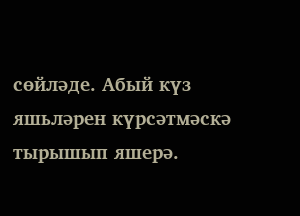сөйләде. Абый күз яшьләрен күрсәтмәскә тырышып яшерә.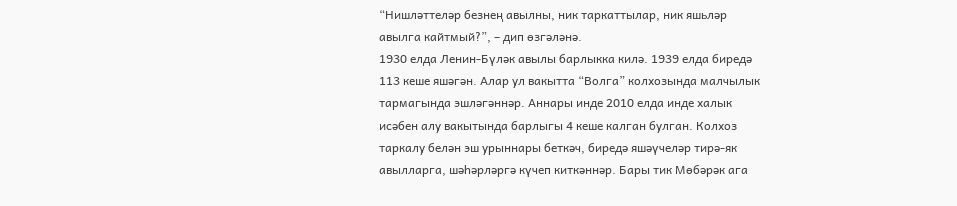“Нишләттеләр безнең авылны, ник таркаттылар, ник яшьләр авылга кайтмый?”, – дип өзгәләнә.
1930 елда Ленин-Бүләк авылы барлыкка килә. 1939 елда биредә 113 кеше яшәгән. Алар ул вакытта “Волга” колхозында малчылык тармагында эшләгәннәр. Аннары инде 2010 елда инде халык исәбен алу вакытында барлыгы 4 кеше калган булган. Колхоз таркалу белән эш урыннары беткәч, биредә яшәүчеләр тирә-як авылларга, шәһәрләргә күчеп киткәннәр. Бары тик Мөбәрәк ага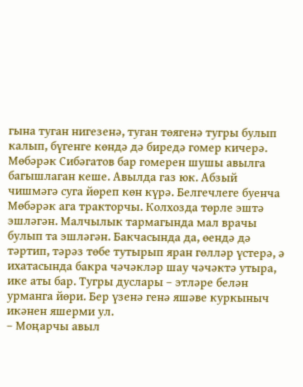гына туган нигезенә, туган төягенә тугры булып калып, бүгенге көндә дә биредә гомер кичерә. Мөбәрәк Сибәгатов бар гомерен шушы авылга багышлаган кеше. Авылда газ юк. Абзый чишмәгә суга йөреп көн күрә. Белгечлеге буенча Мөбәрәк ага тракторчы. Колхозда төрле эштә эшләгән. Малчылык тармагында мал врачы булып та эшләгән. Бакчасында да, өендә дә тәртип, тәрәз төбе тутырып яран гөлләр үстерә, ә ихатасында бакра чәчәкләр шау чәчәктә утыра, ике аты бар. Тугры дуслары – этләре белән урманга йөри. Бер үзенә генә яшәве куркыныч икәнен яшерми ул.
– Моңарчы авыл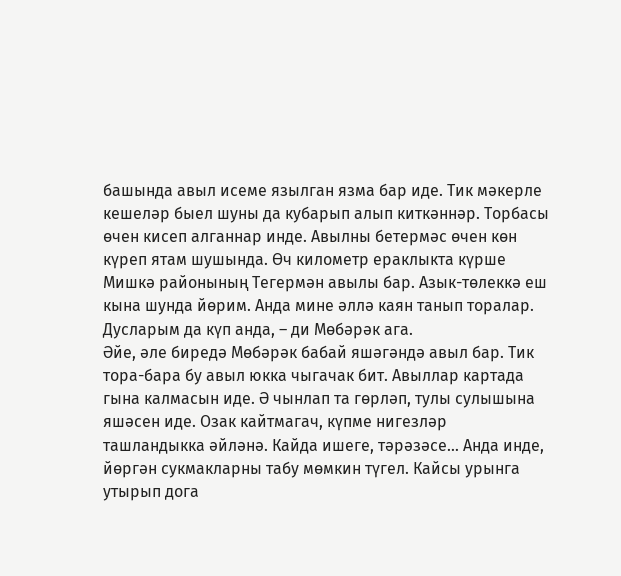башында авыл исеме язылган язма бар иде. Тик мәкерле кешеләр быел шуны да кубарып алып киткәннәр. Торбасы өчен кисеп алганнар инде. Авылны бетермәс өчен көн күреп ятам шушында. Өч километр ераклыкта күрше Мишкә районының Тегермән авылы бар. Азык-төлеккә еш кына шунда йөрим. Анда мине әллә каян танып торалар. Дусларым да күп анда, – ди Мөбәрәк ага.
Әйе, әле биредә Мөбәрәк бабай яшәгәндә авыл бар. Тик тора-бара бу авыл юкка чыгачак бит. Авыллар картада гына калмасын иде. Ә чынлап та гөрләп, тулы сулышына яшәсен иде. Озак кайтмагач, күпме нигезләр ташландыкка әйләнә. Кайда ишеге, тәрәзәсе… Анда инде, йөргән сукмакларны табу мөмкин түгел. Кайсы урынга утырып дога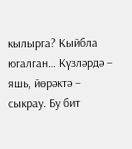кылырга? Кыйбла югалган… Күзләрдә – яшь, йөрәктә – сыкрау. Бу бит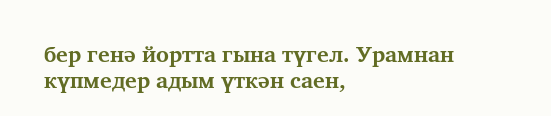бер генә йортта гына түгел. Урамнан күпмедер адым үткән саен,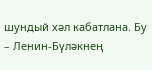шундый хәл кабатлана. Бу – Ленин-Бүләкнең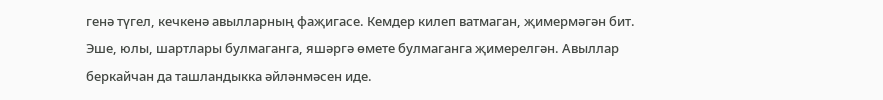генә түгел, кечкенә авылларның фаҗигасе. Кемдер килеп ватмаган, җимермәгән бит. Эше, юлы, шартлары булмаганга, яшәргә өмете булмаганга җимерелгән. Авыллар беркайчан да ташландыкка әйләнмәсен иде.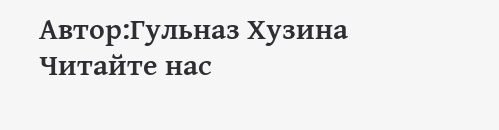Автор:Гульназ Хузина
Читайте нас